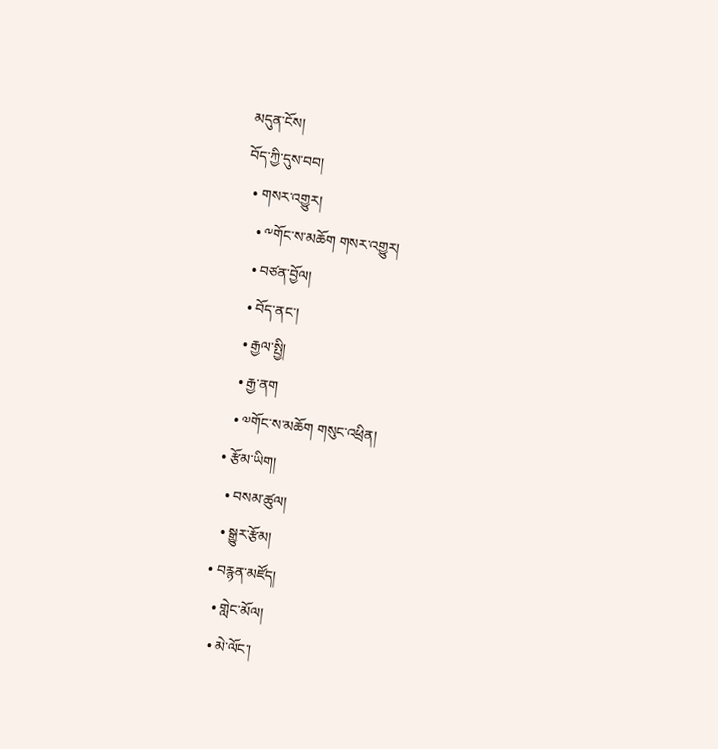མདུན་ངོས།
བོད་ཀྱི་དུས་བབ།
  • གསར་འགྱུར།
    • ༸གོང་ས་མཆོག གསར་འགྱུར།
    • བཙན་བྱོལ།
    • བོད་ནང་།
    • རྒྱལ་སྤྱི།
    • རྒྱ་ནག
    • ༧གོང་ས་མཆོག གསུང་འཕྲིན།
  • རྩོམ་ཡིག།
    • བསམ་ཚུལ།
    • སྒྱུར་རྩོམ།
  • བརྙན་མཛོད།
    • གླེང་མོལ།
    • མེ་ལོང་།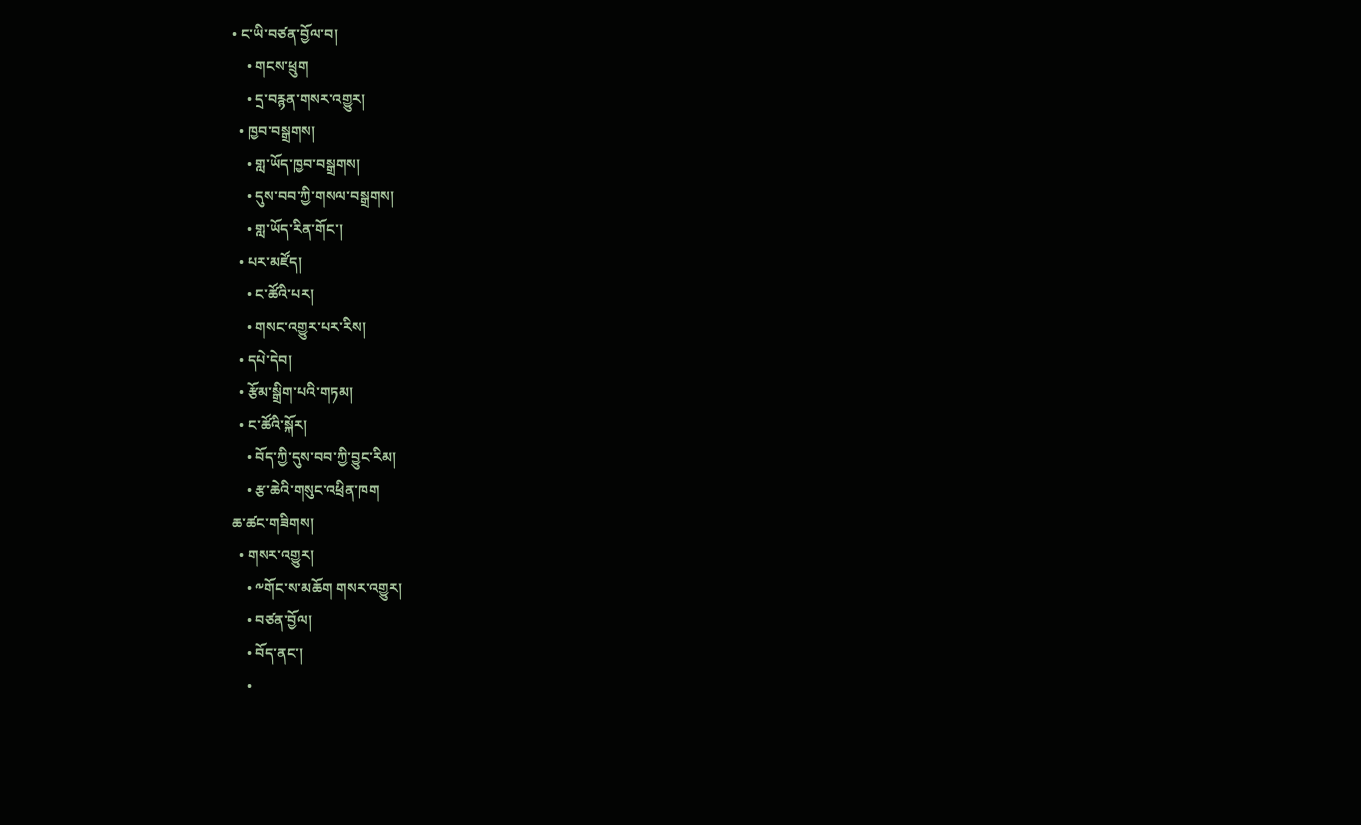• ང་ཡི་བཙན་བྱོལ་བ།
    • གངས་ཕྲུག
    • དྲ་བརྙན་གསར་འགྱུར།
  • ཁྱབ་བསྒྲགས།
    • གླ་ཡོད་ཁྱབ་བསྒྲགས།
    • དུས་བབ་ཀྱི་གསལ་བསྒྲགས།
    • གླ་ཡོད་རིན་གོང་།
  • པར་མཛོད།
    • ང་ཚོའི་པར།
    • གསང་འགྱུར་པར་རིས།
  • དཔེ་དེབ།
  • རྩོམ་སྒྲིག་པའི་གཏམ།
  • ང་ཚོའི་སྐོར།
    • བོད་ཀྱི་དུས་བབ་ཀྱི་བྱུང་རིམ།
    • རྩ་ཆེའི་གསུང་འཕྲིན་ཁག
ཆ་ཚང་གཟིགས།
  • གསར་འགྱུར།
    • ༸གོང་ས་མཆོག གསར་འགྱུར།
    • བཙན་བྱོལ།
    • བོད་ནང་།
    •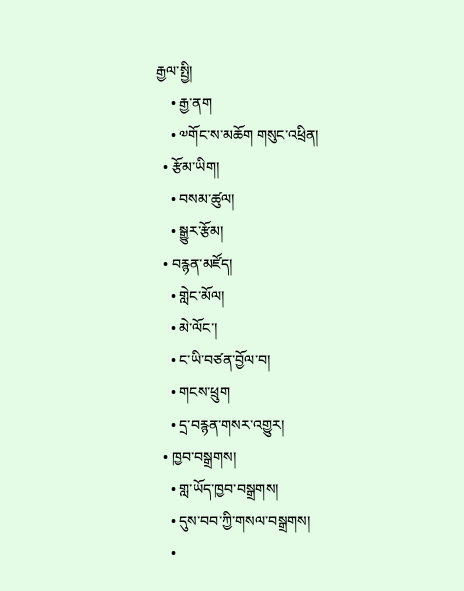རྒྱལ་སྤྱི།
    • རྒྱ་ནག
    • ༧གོང་ས་མཆོག གསུང་འཕྲིན།
  • རྩོམ་ཡིག།
    • བསམ་ཚུལ།
    • སྒྱུར་རྩོམ།
  • བརྙན་མཛོད།
    • གླེང་མོལ།
    • མེ་ལོང་།
    • ང་ཡི་བཙན་བྱོལ་བ།
    • གངས་ཕྲུག
    • དྲ་བརྙན་གསར་འགྱུར།
  • ཁྱབ་བསྒྲགས།
    • གླ་ཡོད་ཁྱབ་བསྒྲགས།
    • དུས་བབ་ཀྱི་གསལ་བསྒྲགས།
    •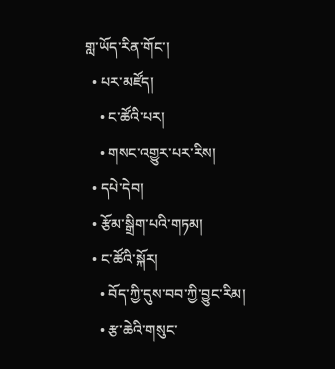གླ་ཡོད་རིན་གོང་།
  • པར་མཛོད།
    • ང་ཚོའི་པར།
    • གསང་འགྱུར་པར་རིས།
  • དཔེ་དེབ།
  • རྩོམ་སྒྲིག་པའི་གཏམ།
  • ང་ཚོའི་སྐོར།
    • བོད་ཀྱི་དུས་བབ་ཀྱི་བྱུང་རིམ།
    • རྩ་ཆེའི་གསུང་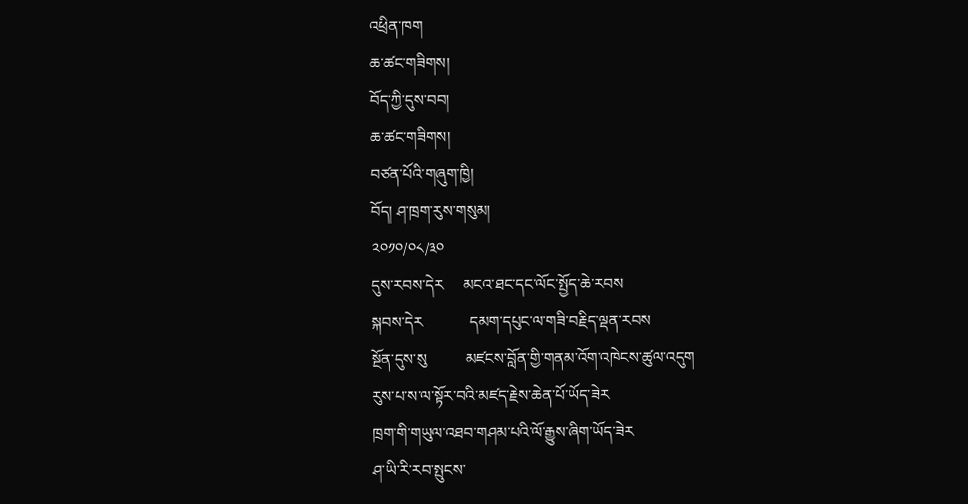འཕྲིན་ཁག
ཆ་ཚང་གཟིགས།
བོད་ཀྱི་དུས་བབ།
ཆ་ཚང་གཟིགས།
བཙན་པོའི་གཞུག་ཁྱི།
བོད། ཤ་ཁྲག་རུས་གསུམ།
༢༠༡༠/༠༨/༣༠
དུས་རབས་དེར     མངའ་ཐང་དང་ལོང་སྤྱོད་ཆེ་རབས
སྐབས་དེར            དམག་དཔུང་ལ་གཟི་བརྗིད་ལྡན་རབས
སྔོན་དུས་སུ          མཛངས་བློན་གྱི་གནམ་འོག་འཁེངས་ཚུལ་འདུག
རུས་པ་ས་ལ་སྟོར་བའི་མཛད་རྗེས་ཆེན་པོ་ཡོད་ཟེར
ཁྲག་གི་གཡུལ་འཐབ་གཤམ་པའི་ལོ་རྒྱུས་ཞིག་ཡོད་ཟེར
ཤ་ཡི་རི་རབ་སྤུངས་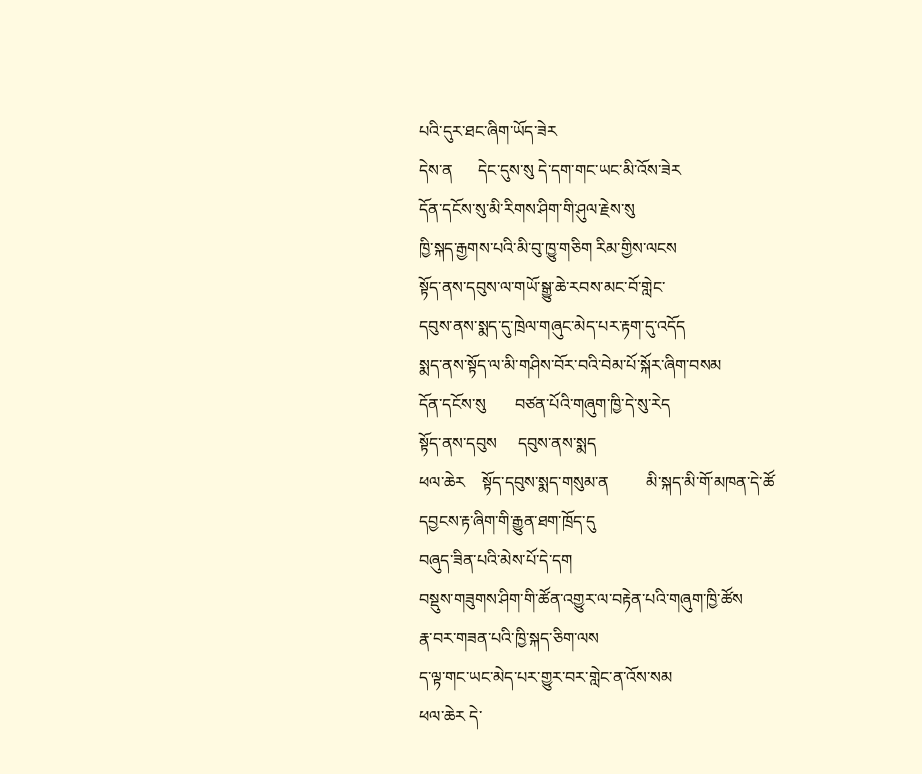པའི་དུར་ཐང་ཞིག་ཡོད་ཟེར
དེས་ན      དེང་དུས་སུ དེ་དག་གང་ཡང་མི་འོས་ཟེར
དོན་དངོས་སུ་མི་རིགས་ཤིག་གི་ཤུལ་རྗེས་སུ
ཁྱི་སྐད་རྒྱགས་པའི་མི་བུ་ཁྱུ་གཅིག རིམ་གྱིས་ལངས
སྟོད་ནས་དབུས་ལ་གཡོ་སྒྱུ་ཆེ་རབས་མང་བོ་གླེང་
དབུས་ནས་སྨད་དུ་ཁྲེལ་གཞུང་མེད་པར་རྟག་དུ་འདོད
སྨད་ནས་སྟོད་ལ་མི་གཤིས་བོར་བའི་བེམ་པོ་སྐོར་ཞིག་བསམ
དོན་དངོས་སུ       བཙན་པོའི་གཞུག་ཁྱི་དེ་སུ་རེད
སྟོད་ནས་དབུས     དབུས་ནས་སྨད
ཕལ་ཆེར    སྟོད་དབུས་སྨད་གསུམ་ན         མི་སྐད་མི་གོ་མཁན་དེ་ཚོ
དབྱངས་རྟ་ཞིག་གི་རྒྱུན་ཐག་ཁྲོད་དུ
བཞུད་ཟིན་པའི་མེས་པོ་དེ་དག
བསྡུས་གཟུགས་ཤིག་གི་ཚོན་འགྱུར་ལ་བརྟེན་པའི་གཞུག་ཁྱི་ཚོས
རྣ་བར་གཟན་པའི་ཁྱི་སྐད་ཅིག་ལས
ད་ལྟ་གང་ཡང་མེད་པར་གྱུར་བར་གླེང་ན་འོས་སམ
ཕལ་ཆེར དེ་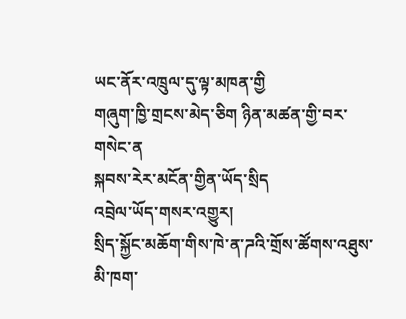ཡང་ནོར་འཁྲུལ་དུ་ལྟ་མཁན་གྱི
གཞུག་ཁྱི་གྲངས་མེད་ཅིག ཉིན་མཚན་གྱི་བར་གསེང་ན
སྐབས་རེར་མངོན་གྱིན་ཡོད་སྲིད
འབྲེལ་ཡོད་གསར་འགྱུར།
སྲིད་སྐྱོང་མཆོག་གིས་ཁེ་ན་ཌའི་གྲོས་ཚོགས་འཐུས་མི་ཁག་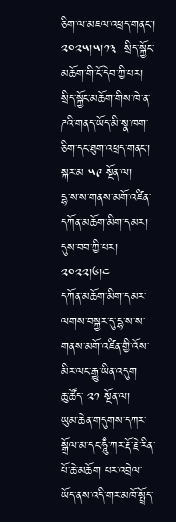ཅིག་ལ་མཇལ་འཕྲད་གནང་། ༢༠༢༥།༥།༡༣  སྲིད་སྐྱོང་མཆོག་གི་ངོ་དེབ་ཀྱི་པར།
སྲིད་སྐྱོང་མཆོག་གིས་ཁེ་ན་ཌའི་གནད་ཡོད་མི་སྣ་ཁག་ཅིག་དང་ཐུག་འཕྲད་གནང་།
སྐར་མ ༥༩ སྔོན་ལ།
དྷ་ས་ས་གནས་མགོ་འཛིན་དཀོན་མཆོག་མིག་དམར། དུས་བབ་ཀྱི་པར། ༢༠༢༢།༦།༤
དཀོན་མཆོག་མིག་དམར་ལགས་བསྐྱར་དུ་དྷ་ས་ས་གནས་མགོ་འཛིན་གྱི་འོས་མིར་ལང་རྒྱུ་ཡིན་འདུག
ཆུ་ཚོད་ ༢༡ སྔོན་ལ།
ཡུམ་ཆེན་གདུགས་དཀར་སྒྲོལ་མ་དང་ཧཱུྃ་ཀར་རྡོ་རྗེ་རིན་པོ་ཆེ་མཆོག པར་འབྲེལ་ཡོད་ནས་འདི་གར་མཁོ་སྤྲོད་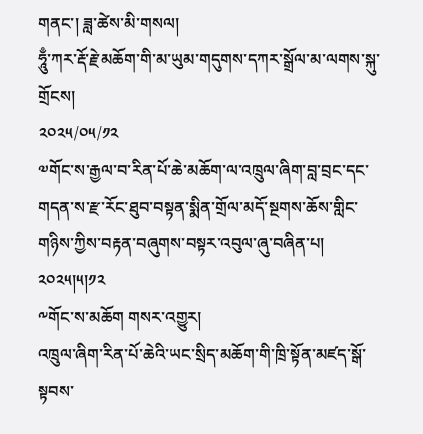གནང་། ཟླ་ཚེས་མི་གསལ།
ཧཱུྃ་ཀར་རྡོ་རྗེ་མཆོག་གི་མ་ཡུམ་གདུགས་དཀར་སྒྲོལ་མ་ལགས་སྐུ་གྲོངས།
༢༠༢༥/༠༥/༡༢
༧གོང་ས་རྒྱལ་བ་རིན་པོ་ཆེ་མཆོག་ལ་འཁྲུལ་ཞིག་བླ་བྲང་དང་གདན་ས་རྫ་རོང་ཐུབ་བསྟན་སྨིན་གྲོལ་མདོ་སྔགས་ཆོས་གླིང་གཉིས་ཀྱིས་བརྟན་བཞུགས་བསྟར་འབུལ་ཞུ་བཞིན་པ། ༢༠༢༥།༥།༡༢
༸གོང་ས་མཆོག གསར་འགྱུར།
འཁྲུལ་ཞིག་རིན་པོ་ཆེའི་ཡང་སྲིད་མཆོག་གི་ཁྲི་སྟོན་མཛད་སྒོ་སྟབས་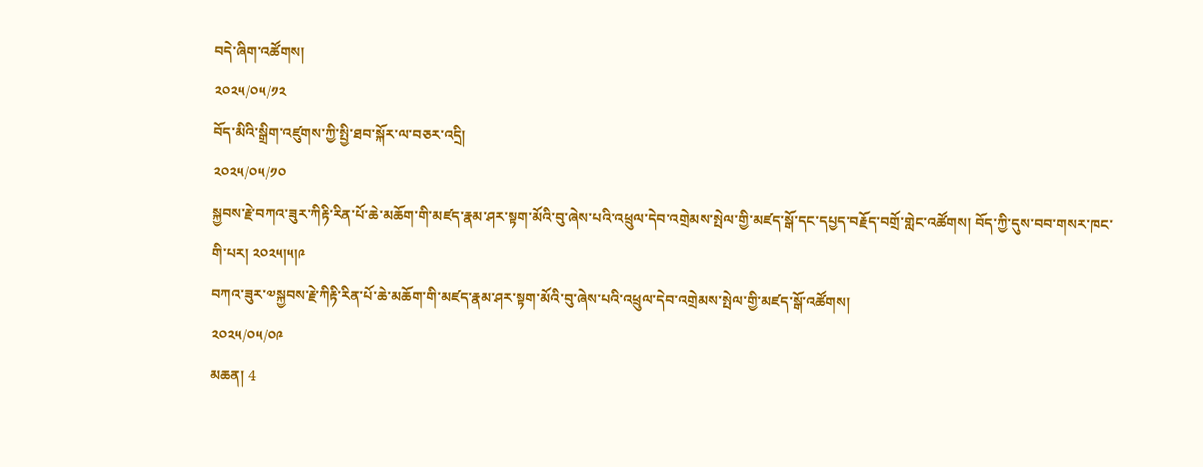བདེ་ཞིག་འཚོགས།
༢༠༢༥/༠༥/༡༢
བོད་མིའི་སྒྲིག་འཛུགས་ཀྱི་སྤྱི་ཐབ་སྐོར་ལ་བཅར་འདྲི།
༢༠༢༥/༠༥/༡༠
སྐྱབས་རྗེ་བཀའ་ཟུར་ཀིརྟི་རིན་པོ་ཆེ་མཆོག་གི་མཛད་རྣམ་ཤར་སྟག་མོའི་བུ་ཞེས་པའི་འཕྲུལ་དེབ་འགྲེམས་སྤེལ་གྱི་མཛད་སྒོ་དང་དཔྱད་བརྗོད་བགྲོ་གླེང་འཚོགས། བོད་ཀྱི་དུས་བབ་གསར་ཁང་གི་པར། ༢༠༢༥།༥།༩
བཀའ་ཟུར་༧སྐྱབས་རྗེ་ཀིརྟི་རིན་པོ་ཆེ་མཆོག་གི་མཛད་རྣམ་ཤར་སྟག་མོའི་བུ་ཞེས་པའི་འཕྲུལ་དེབ་འགྲེམས་སྤེལ་གྱི་མཛད་སྒོ་འཚོགས།
༢༠༢༥/༠༥/༠༩
མཆན། 4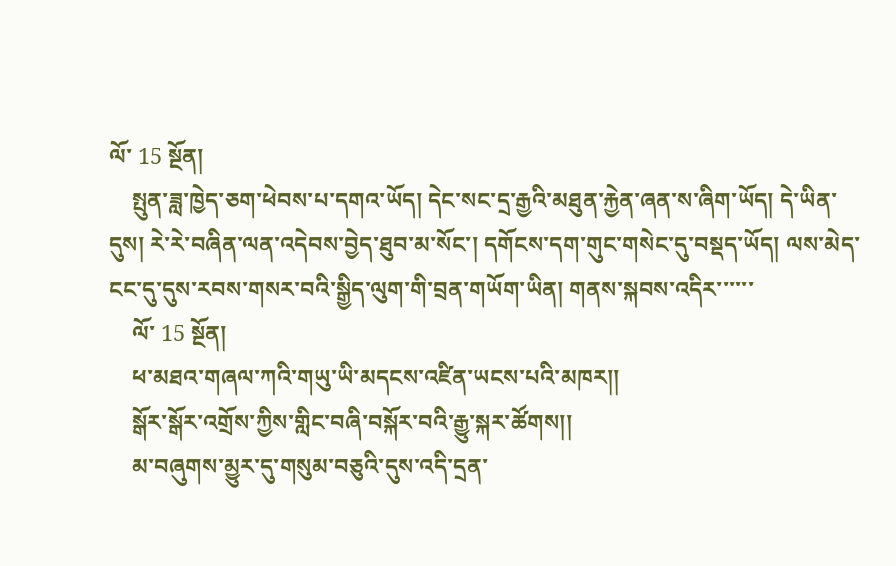ལོ་ 15 སྔོན།
    སྤུན་ཟླ་ཁྱེད་ཅག་ཕེབས་པ་དགའ་ཡོད། དེང་སང་དྲ་རྒྱའི་མཐུན་རྐྱེན་ཞན་ས་ཞིག་ཡོད། དེ་ཡིན་དུས། རེ་རེ་བཞིན་ལན་འདེབས་བྱེད་ཐུབ་མ་སོང་། དགོངས་དག་གུང་གསེང་དུ་བསྡད་ཡོད། ལས་མེད་ངང་དུ་དུས་རབས་གསར་བའི་སྒྱིད་ལུག་གི་བྲན་གཡོག་ཡིན། གནས་སྐབས་འདིར་་་་་་
    ལོ་ 15 སྔོན།
    ཕ་མཐའ་གཞལ་ཀའི་གཡུ་ཡི་མདངས་འཛིན་ཡངས་པའི་མཁར།།
    སྒོར་སྒོར་འགྲོས་ཀྱིས་གླིང་བཞི་བསྐོར་བའི་རྒྱུ་སྐར་ཚོགས།།
    མ་བཞུགས་མྱུར་དུ་གསུམ་བཅུའི་དུས་འདི་དྲན་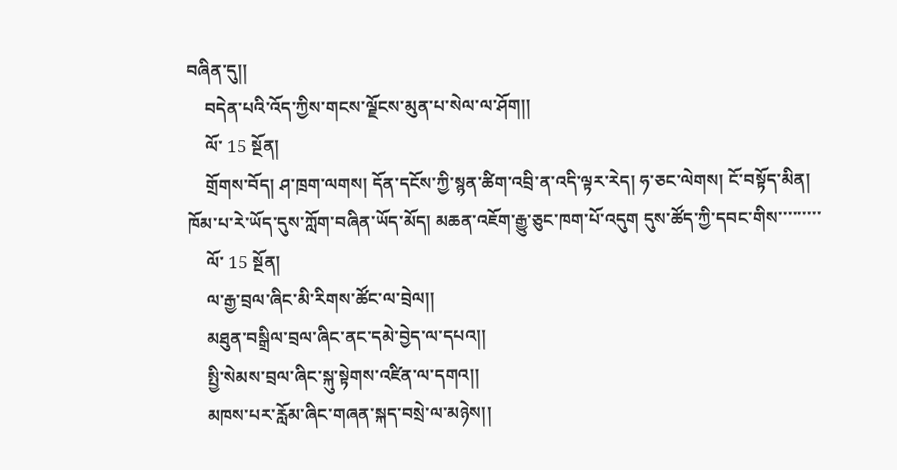བཞིན་དུ།།
    བདེན་པའི་འོད་ཀྱིས་གངས་ལྗོངས་མུན་པ་སེལ་ལ་ཤོག།།
    ལོ་ 15 སྔོན།
    གྲོགས་བོད། ཤ་ཁྲག་ལགས། དོན་དངོས་ཀྱི་སྙན་ཚིག་འབྲི་ན་འདི་ལྟར་རེད། ཧ་ཅང་ལེགས། ངོ་བསྟོད་མིན། ཁོམ་པ་རེ་ཡོད་དུས་ཀློག་བཞིན་ཡོད་མོད། མཆན་འཇོག་རྒྱུ་ཅུང་ཁག་པོ་འདུག དུས་ཚོད་ཀྱི་དབང་གིས་་་་་་་་་
    ལོ་ 15 སྔོན།
    ལ་རྒྱ་བྲལ་ཞིང་མི་རིགས་ཚོང་ལ་བྲེལ།།
    མཐུན་བསྒྲིལ་བྲལ་ཞིང་ནང་དམེ་བྱེད་ལ་དཔའ།།
    སྤྱི་སེམས་བྲལ་ཞིང་སྐུ་སྟེགས་འཛིན་ལ་དགའ།།
    མཁས་པར་རློམ་ཞིང་གཞན་སྐད་བསྲེ་ལ་མཉེས།།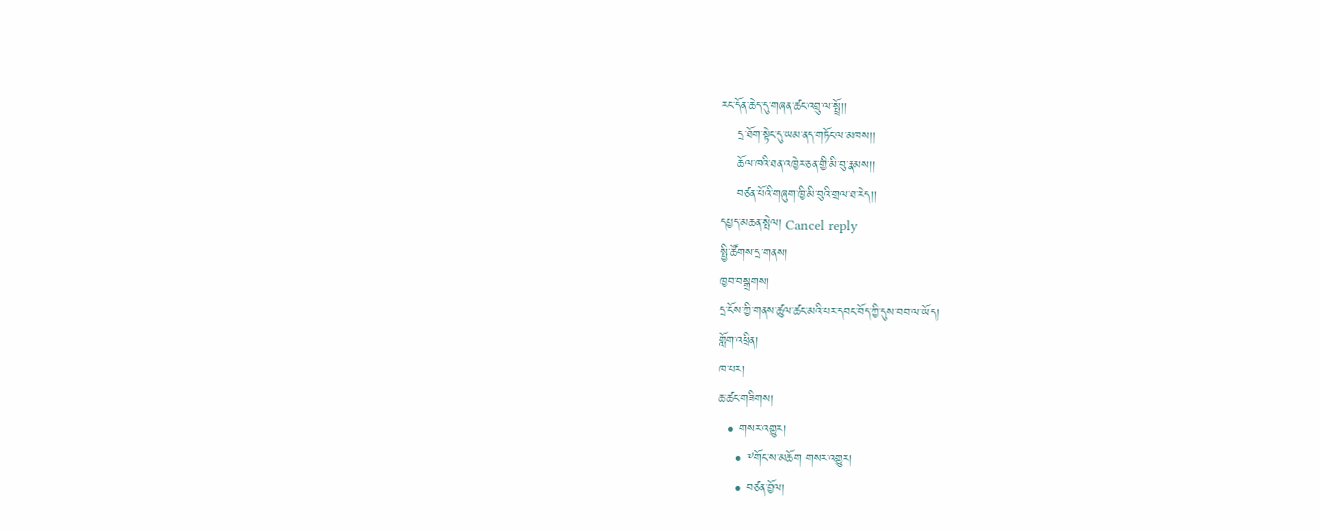རང་དོན་ཆེད་དུ་གཞན་ཚང་འབྲུ་ལ་སྤྲོ།།
    དྲ་ཐོག་སྟེང་དུ་ཡམ་ནད་གཏོང་ལ་མཁས།།
    ཆོལ་ཁའི་ཐན་འཁྱེར་ཅན་གྱི་མི་བུ་རྣམས།།
    བཙན་པོའི་གཞུག་ཁྱི་མི་བུའི་གྲལ་ཐ་རེད།།
དཔྱད་མཆན་སྤེལ། Cancel reply
སྤྱི་ཚོགས་དྲ་གནས།
ཁྱབ་བསྒྲགས།
དྲ་ངོས་ཀྱི་གནས་ཚུལ་ཚང་མའི་པར་དབང་བོད་ཀྱི་དུས་བབ་ལ་ཡོད།
གློག་འཕྲིན།
ཁ་པར།
ཆ་ཚང་གཟིགས།
  • གསར་འགྱུར།
    • ༸གོང་ས་མཆོག གསར་འགྱུར།
    • བཙན་བྱོལ།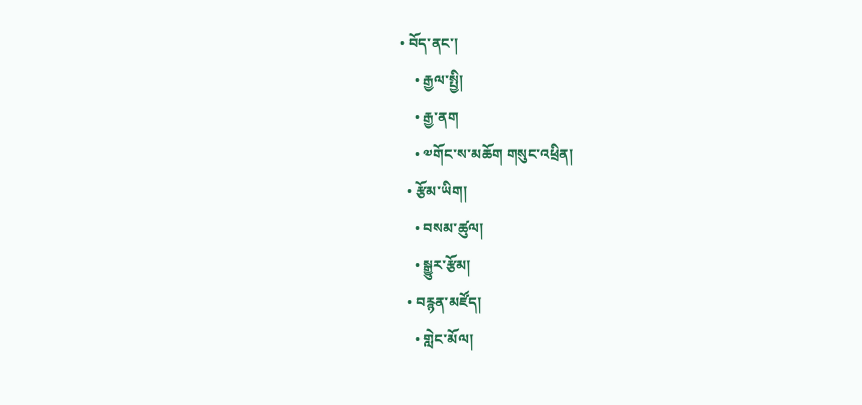• བོད་ནང་།
    • རྒྱལ་སྤྱི།
    • རྒྱ་ནག
    • ༧གོང་ས་མཆོག གསུང་འཕྲིན།
  • རྩོམ་ཡིག།
    • བསམ་ཚུལ།
    • སྒྱུར་རྩོམ།
  • བརྙན་མཛོད།
    • གླེང་མོལ།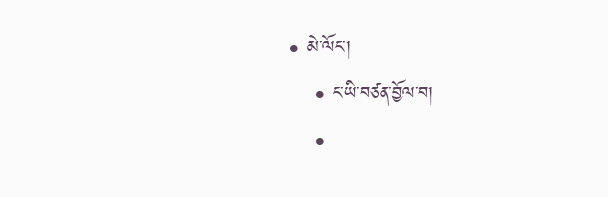• མེ་ལོང་།
    • ང་ཡི་བཙན་བྱོལ་བ།
    •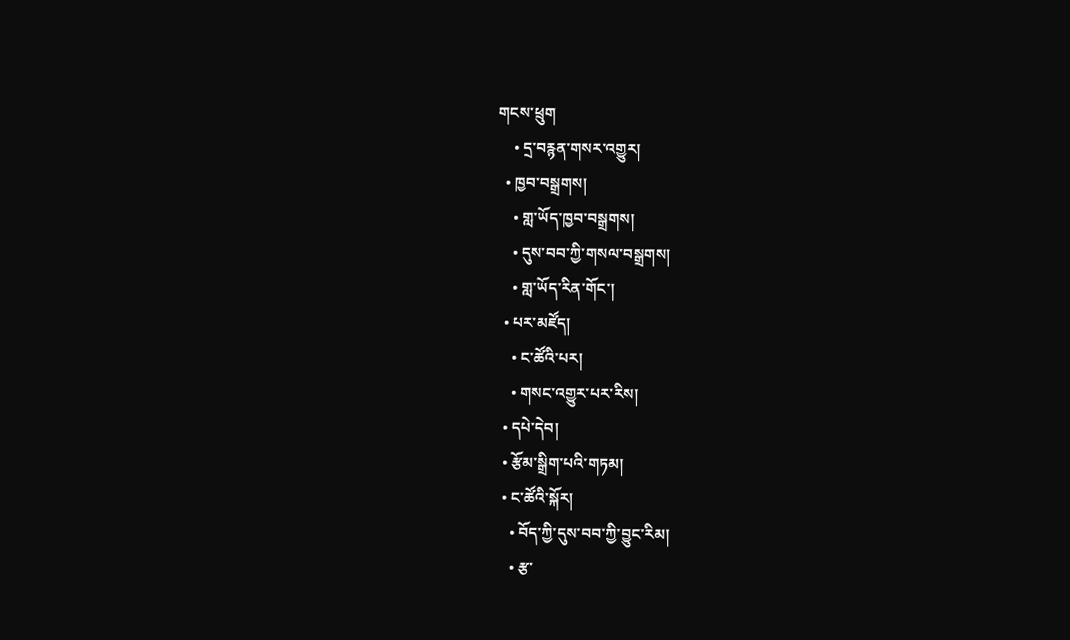གངས་ཕྲུག
    • དྲ་བརྙན་གསར་འགྱུར།
  • ཁྱབ་བསྒྲགས།
    • གླ་ཡོད་ཁྱབ་བསྒྲགས།
    • དུས་བབ་ཀྱི་གསལ་བསྒྲགས།
    • གླ་ཡོད་རིན་གོང་།
  • པར་མཛོད།
    • ང་ཚོའི་པར།
    • གསང་འགྱུར་པར་རིས།
  • དཔེ་དེབ།
  • རྩོམ་སྒྲིག་པའི་གཏམ།
  • ང་ཚོའི་སྐོར།
    • བོད་ཀྱི་དུས་བབ་ཀྱི་བྱུང་རིམ།
    • རྩ་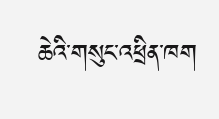ཆེའི་གསུང་འཕྲིན་ཁག